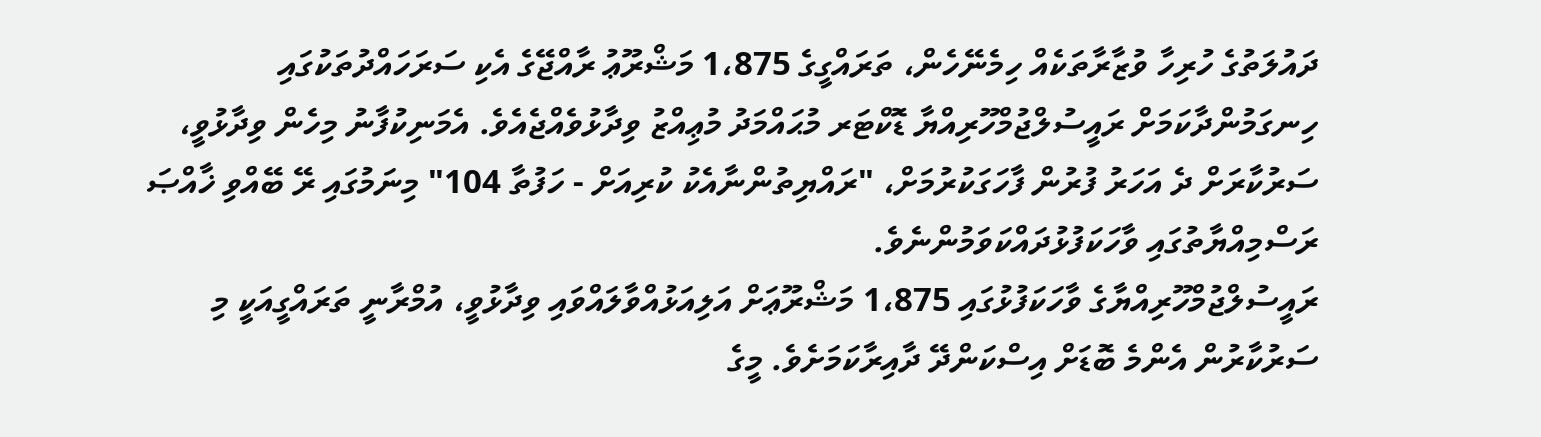ދައުލަތުގެ ހުރިހާ ވުޒާރާތަކެއް ހިމެނޭހެން، ތަރައްގީގެ 1،875 މަޝްރޫޢު ރާއްޖޭގެ އެކި ސަރަހައްދުތަކުގައި ހިނގަމުންދާކަމަށް ރައީސުލްޖުމްހޫރިއްޔާ ޑޮކްޓަރ މުޙައްމަދު މުޢިއްޒު ވިދާޅުވެއްޖެއެވެ. އެމަނިކުފާނު މިހެން ވިދާޅުވީ، ސަރުކާރަށް ދެ އަހަރު ފުރުން ފާހަގަކުރުމަށް، "ރައްޔިތުންނާއެކު ކުރިއަށް - ހަފުތާ 104" މިނަމުގައި ރޭ ބޭއްވި ޚާއްޞަ ރަސްމިއްޔާތުގައި ވާހަކަފުޅުދައްކަވަމުންނެވެ.
ރައީސުލްޖުމްހޫރިއްޔާގެ ވާހަކަފުޅުގައި 1،875 މަޝްރޫޢަށް އަލިއަޅުއްވާލައްވައި ވިދާޅުވީ، އުމްރާނީ ތަރައްގީއަކީ މި ސަރުކާރުން އެންމެ ބޮޑަށް އިސްކަންދޭ ދާއިރާކަމަށެވެ. މީގެ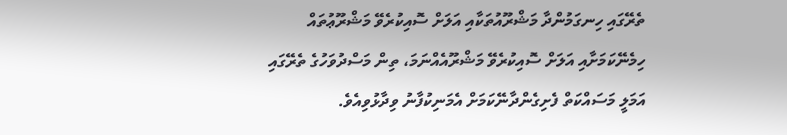ތެރޭގައި ހިނގަމުންދާ މަޝްރޫއުތަކާއި އަލަށް ސޮއިކުރެވޭ މަޝްރޫޢުތައް ހިމެނޭކަމަށާއި އަލަށް ސޮއިކުރެވޭ މަޝްރޫއެއްނަމަ، ތިން މަސްދުވަހުގެ ތެރޭގައި އަމަލީ މަސައްކަތް ފެށިގެންދާނޭކަމަށް އެމަނިކުފާނު ވިދާޅުވިއެވެ.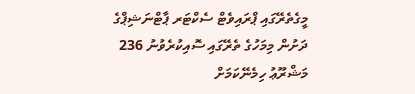މީގެތެރޭގައި ޕްރައިވެޓް ސެކްޓަރ ޕާޓްނަޝިޕްގެ ދަށުން މިމަހުގެ ތެރޭގައި ސޮއިކުރެވުނު 236 މަޝްރޫޢު ހިމެނޭކަމަށް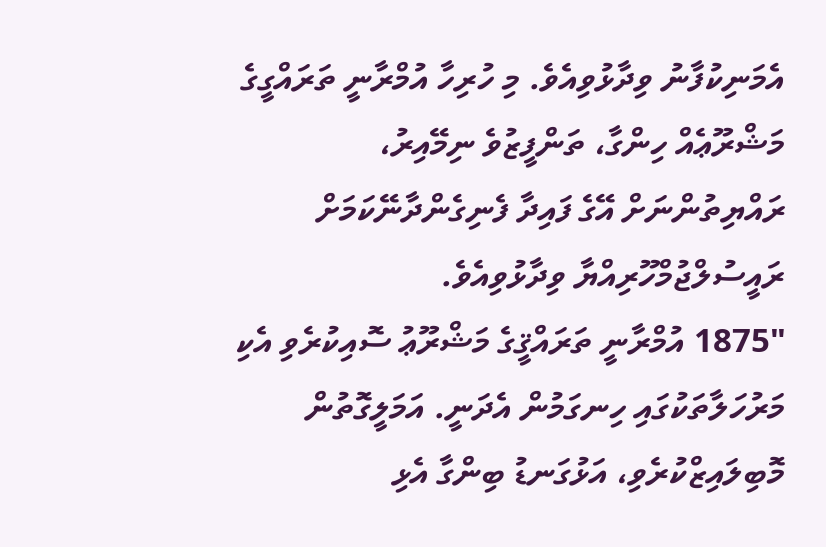އެމަނިކުފާނު ވިދާޅުވިއެވެ. މި ހުރިހާ އުމްރާނީ ތަރައްގީގެ މަޝްރޫޢެއް ހިންގާ، ތަންފީޒުވެ ނިމޭއިރު، ރައްޔިތުންނަށް އޭގެ ފައިދާ ފެނިގެންދާނޭކަމަށް ރައީސުލްޖުމްހޫރިއްޔާ ވިދާޅުވިއެވެ.
"1875 އުމްރާނީ ތަރައްޤީގެ މަޝްރޫޢު ސޮއިކުރެވި އެކި މަރުހަލާތަކުގައި ހިނގަމުން އެދަނީ. އަމަލީގޮތުން މޮބިލައިޒްކުރެވި، އަޅުގަނޑު ބިންގާ އެޅި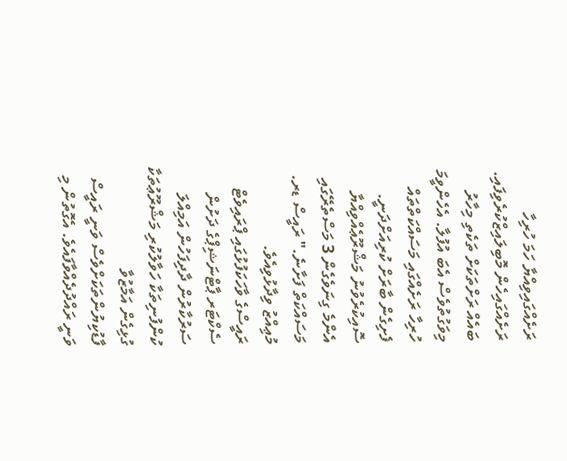ރަށެއްގައިވިއްޔާ ހަމަ ހުރިހާ ރަށެއްގައިހެން މޮބިލައިޒްކުރެވިފައި. ބައެއް ރަށްތަކަށް ތަކެތި މިހާރު މިވަގުތުވެސް އެބަ އުފުލާ. އެހެންވީމަ ހުރިހާ ރަށެއްގައި މަސައްކަތްތައް ފެށިގެން ބާރަށް ކުރިއަށްދަނީ. ސޮއިކުރެވުނު މަޝްރޫޢެއްވިއްޔާ އެންމެ ގިނަވެގެން 3 މަސްތެރޭގައި މަސައްކަތް ފަށާނެ." ރައީސް ޑރ. މުޢިއްޒު ވިދާޅުވިއެވެ.
ރައީސްގެ ވާހަކަފުޅުގައި ޕްރައިވެޓް ސެކްޓަރ ޕާޓްނަޝިޕްގެ ދަށުން ސަރުކާރުން ދާދިފަހުން އަމިއްލަ ކުންފުނިތަކާ ހަވާލުކުރި މަޝްރޫޢުތަކާ ގުޅިގެން އަމާޒުވާ ފާޑުކިޔުންތަކަށްވެސް ވަނީ ރައީސް ވަނީ ރައްދުދެއްވާފައެވެ. އެގޮތުން މި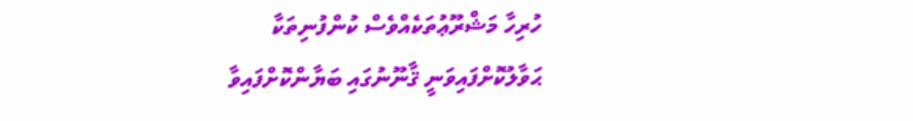ހުރިހާ މަޝްރޫޢުތަކެއްވެސް ކުންފުނިތަކާ ޙަވާލުކޮށްފައިވަނީ ޤާނޫނުގައި ބަޔާންކޮށްފައިވާ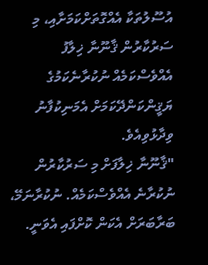އުސޫލުތަކާ އެއްގޮތަށްކަމަށާއި، މި ސަރުކާރުން ޤާނޫނާ ޚިލާފު އެއްވެސްކަމެއް ނުކުރާނެކަމުގެ ޔަޤީންކަންދޭކަމަށް އެމަނިކުފާނު ވިދާޅުވިއެވެ.
"ޤާނޫނާ ޚިލާފަށް މި ސަރުކާރުން ނުކުރާނެ އެއްވެސްކަމެއް. ނުކުރާނަމޭ، ބަރާބަރަށް އެކަން ކޮށްފައި އެވަނީ.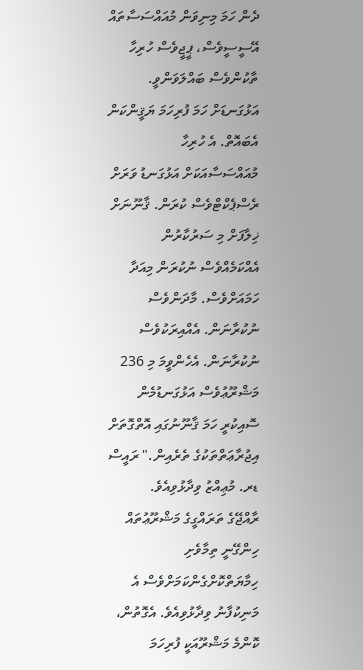ދެން ހަމަ މިނިވަން މުއައްސަސާތައް އޭސީސީވެސް، ޕީޖީވެސް ހުރިހާ ތާކުންވެސް ބައްލަވަންވީ. އަޅުގަނޑަށް ހަމަ ފުރިހަމަ ޔަޤީންކަން އެބައޮތް. އެ ހުރިހާ މުއައްސަސާއަކަށް އަޅުގަނޑު ވަރަށް ރެސްޕެކްޓްވެސް ކުރަން. ޤާނޫނަށް ޚިލާފަށް މި ސަރުކާރުން އެއްކަމެއްވެސް ނުކުރަން މިއަދާ ހަމައަށްވެސް. މާދަންވެސް ނުކުރާނަން. އެއްއިރަކުވެސް ނުކުރާނަން. އެހެންވީމަ މި 236 މަޝްރޫޢުވެސް އަޅުގަނޑުމެން ސޮއިކުރީ ހަމަ ޤާނޫނުގައި އޮތްގޮތަށް އިޖުރާޢަތްތަކުގެ ތެރެއިން." ރައީސް ޑރ. މުޢިއްޒު ވިދާޅުވިއެވެ.
ރާއްޖޭގެ ތަރައްގީގެ މަޝްރޫޢުތައް ހިންގޭނީ ތިމާވެށި ހިމާޔަތްކޮށްގެންކަމަށްވެސް އެ މަނިކުފާނު ވިދާޅުވިއެވެ. އެގޮތުން، ކޮންމެ މަޝްރޫއަކީ ފުރިހަމަ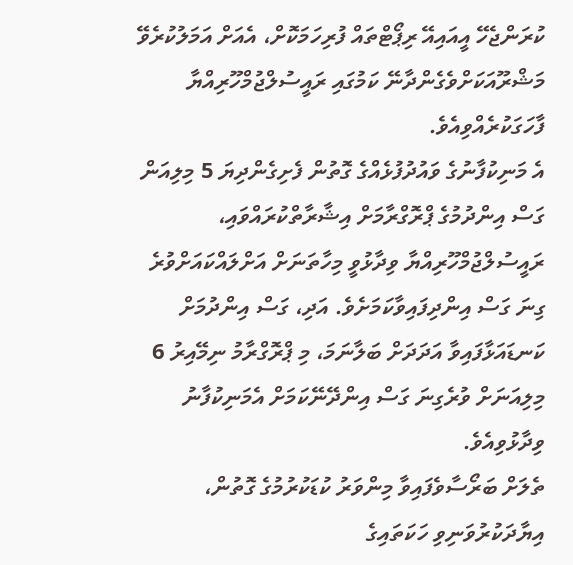ކުރަންޖެހޭ އީއައިއޭ ރިޕޯޓްތައް ފުރިހަމަކޮށް، އެއަށް އަމަލުކުރެވޭ މަޝްރޫއަކަށްވެގެންދާނޭ ކަމުގައި ރައީސުލްޖުމްހޫރިއްޔާ ފާހަގަކުރެއްވިއެވެ.
އެ މަނިކުފާނުގެ ވައުދުފުޅެއްގެ ގޮތުން ފެށިގެންދިޔަ 5 މިލިއަން ގަސް އިންދުމުގެ ޕްރޮގްރާމަށް އިޝާރާތްކުރައްވައި، ރައީސުލްޖުމްހޫރިއްޔާ ވިދާޅުވީ މިހާތަނަށް އަށްލައްކައަށްވުރެ ގިނަ ގަސް އިންދިފައިވާކަމަށެވެ. އަދި، ގަސް އިންދުމަށް ކަނޑައަޅާފައިވާ އަދަދަށް ބަލާނަމަ، މި ޕްރޮގްރާމު ނިމޭއިރު 6 މިލިއަނަށް ވުރެގިނަ ގަސް އިންދޭނޭކަމަށް އެމަނިކުފާނު ވިދާޅުވިއެވެ.
ތެލަށް ބަރޯސާވެފައިވާ މިންވަރު ކުޑަކުރުމުގެ ގޮތުން، އިޔާދަކުރުވަނިވި ހަކަތައިގެ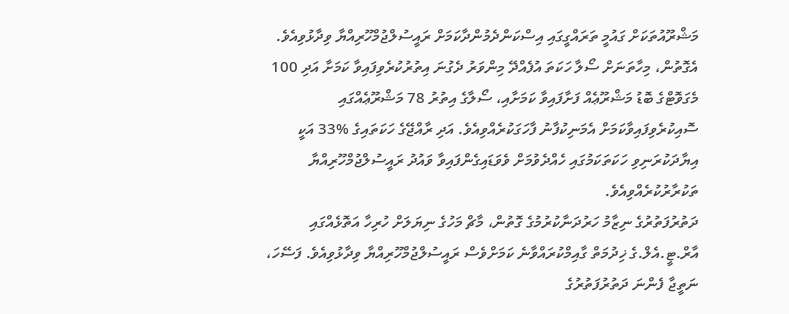މަޝްރޫއުތަކަށް ގައުމީ ތަރައްގީގައި އިސްކަންދެމުންދާކަމަށް ރައީސުލްޖުމްހޫރިއްޔާ ވިދާޅުވިއެވެ.
އެގޮތުން، މިހާތަނަށް ސޯލާ ހަކަތަ އުފެއްދޭ މިންވަރު ދެގުނަ އިތުރުކުރެވިފައިވާ ކަމަށާ އަދި 100 މެގަވޮޓްގެ ބޮޑު މަޝްރޫޢެއް ފަށާފައިވާ ކަމަށާއި، ސޯލާގެ އިތުރު 78 މަޝްރޫޢެއްގައި ސޮއިކުރެވިފައިވާކަމަށް އެމަނިކުފާނު ފާހަގަކުރެއްވިއެވެ. އަދި ރާއްޖޭގެ ހަކަތައިގެ %33 އަކީ އިޔާދަކުރަނިވި ހަކަތަކަމުގައި ހެއްދެވުމަށް ވެވަޑައިގެންފައިވާ ވައުދު ރައީސުލްޖުމްހޫރިއްޔާ ތަކުރާރުކުރެއްވިއެވެ.
ދަތުރުފަތުރުގެ ނިޒާމު ހަރުދަނާކުރުމުގެ ގޮތުން، މާޗް މަހުގެ ނިޔަލަށް ހުރިހާ އަތޮޅެއްގައި އާރް.ޓީ.އެލް.ގެ ޚިދުމަތް ގާއިމްކުރައްވާނެ ކަމަށްވެސް ރައީސުލްޖުމްހޫރިއްޔާ ވިދާޅުވިއެވެ. ފަސޭހަ، ނަތީޖާ ފެންނަ ދަތުރުފަތުރުގެ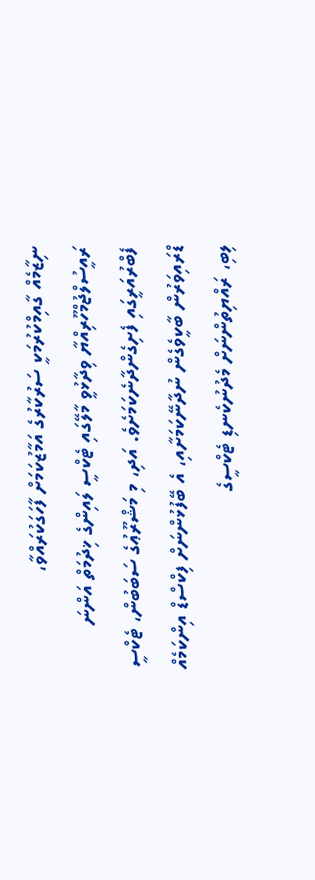ނިޒާމެއް ގާއިމްކުރުމަކީ ސަރުކާރުގެ އަމާޒުކަމަށް ފާހަގަކުރައްވާ، ރައީސުލްޖުމްހޫރިއްޔާ ވިދާޅުވީ މާލޭގައި ޓެކްސީ ލައިންގެ ޚިދުމަތް އަންނަ ފެބްރުއަރީގައި ފެށިގެންދާނެކަމަށެވެ. އަދި، މި މަޝްރޫޢުގެ ސަބަބުން، ޓެކްސީ ޑްރައިވަރުން ބާކީވެގެން ނުދާނޭކަމަށާއި، އެ ބޭފުޅުންނަށް ފިކްސްޑް އިންކަމެއް ލިބި، ރައްޔިތުންނަށް މެދުނުކެނޑި ޓެކްސީގެ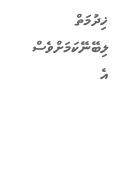ޚިދުމަތް ލިބޭނޭކަމަށްވެސް އެ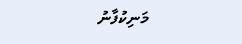މަނިކުފާނު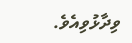ވިދާޅުވިއެވެ.